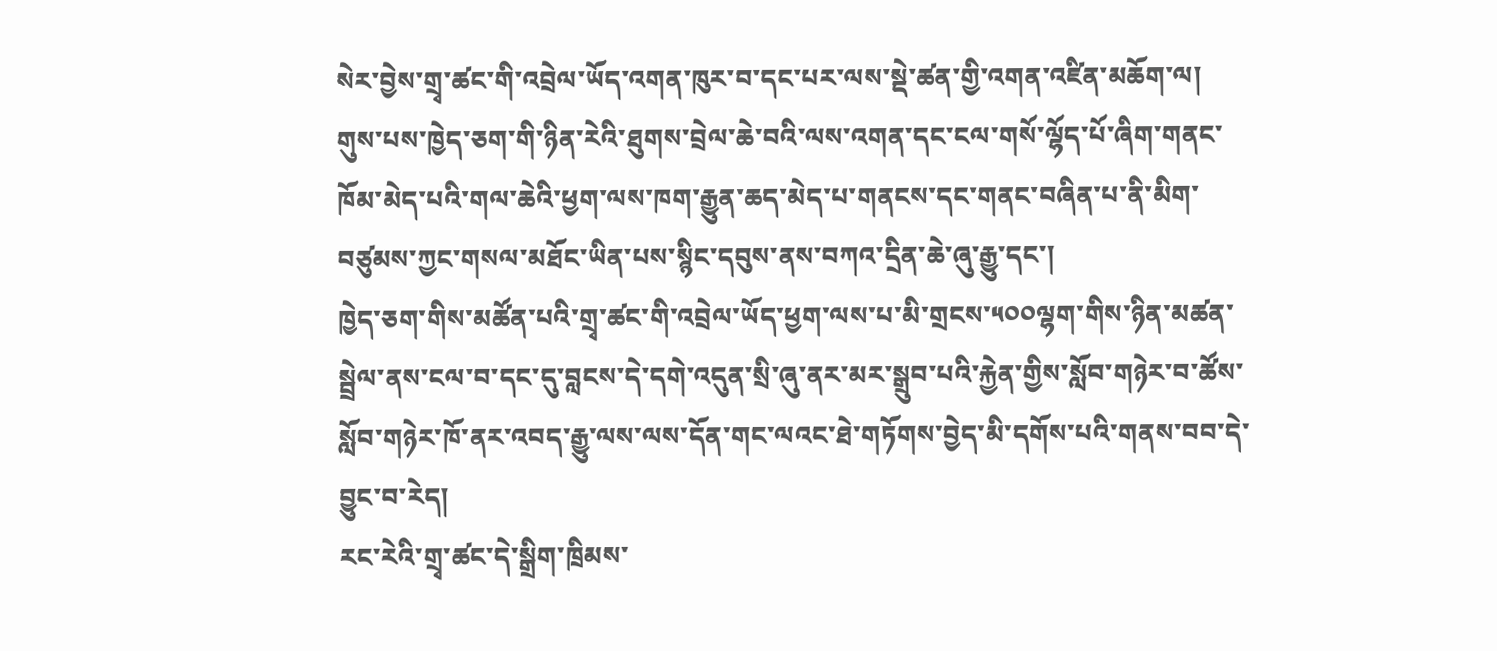སེར་བྱེས་གྲྭ་ཚང་གི་འབྲེལ་ཡོད་འགན་ཁུར་བ་དང་པར་ལས་སྡེ་ཚན་གྱི་འགན་འཛིན་མཆོག་ལ།
གུས་པས་ཁྱེད་ཅག་གི་ཉིན་རེའི་ཐུགས་བྲེལ་ཆེ་བའི་ལས་འགན་དང་ངལ་གསོ་ལྷོད་པོ་ཞིག་གནང་ཁོམ་མེད་པའི་གལ་ཆེའི་ཕྱག་ལས་ཁག་རྒྱུན་ཆད་མེད་པ་གནངས་དང་གནང་བཞིན་པ་ནི་མིག་བཙུམས་ཀྱང་གསལ་མཐོང་ཡིན་པས་སྙིང་དབུས་ནས་བཀའ་དྲིན་ཆེ་ཞུ་རྒྱུ་དང་།
ཁྱེད་ཅག་གིས་མཚོན་པའི་གྲྭ་ཚང་གི་འབྲེལ་ཡོད་ཕྱག་ལས་པ་མི་གྲངས་༥༠༠ལྷག་གིས་ཉིན་མཚན་སྦྲེལ་ནས་ངལ་བ་དང་དུ་བླངས་དེ་དགེ་འདུན་སྲི་ཞུ་ནར་མར་སྒྲུབ་པའི་རྐྱེན་གྱིས་སློབ་གཉེར་བ་ཚོས་སློབ་གཉེར་ཁོ་ནར་འབད་རྒྱུ་ལས་ལས་དོན་གང་ལའང་ཐེ་གཏོགས་བྱེད་མི་དགོས་པའི་གནས་བབ་དེ་བྱུང་བ་རེད།
རང་རེའི་གྲྭ་ཚང་དེ་སྒྲིག་ཁྲིམས་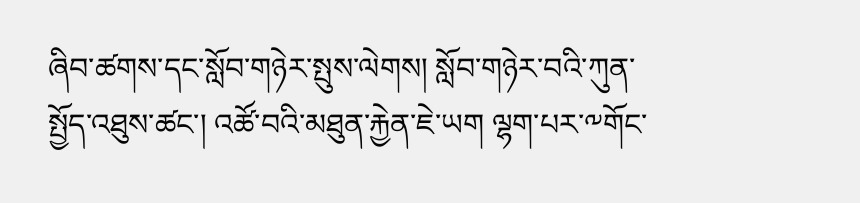ཞིབ་ཚགས་དང་སློབ་གཉེར་སྤུས་ལེགས། སློབ་གཉེར་བའི་ཀུན་སྤྱོད་འཐུས་ཚང་། འཚོ་བའི་མཐུན་རྐྱེན་ཇེ་ཡག ལྷག་པར་༸གོང་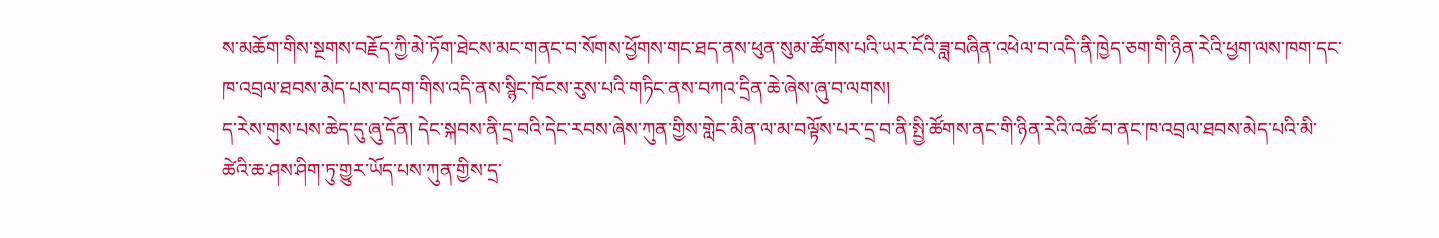ས་མཆོག་གིས་སྔགས་བརྗོད་ཀྱི་མེ་ཏོག་ཐེངས་མང་གནང་བ་སོགས་ཕྱོགས་གང་ཐད་ནས་ཕུན་སུམ་ཚོགས་པའི་ཡར་ངོའི་ཟླ་བཞིན་འཕེལ་བ་འདི་ནི་ཁྱེད་ཅག་གི་ཉིན་རེའི་ཕྱག་ལས་ཁག་དང་ཁ་འབྲལ་ཐབས་མེད་པས་བདག་གིས་འདི་ནས་སྙིང་ཁོངས་རུས་པའི་གཏིང་ནས་བཀའ་དྲིན་ཆེ་ཞེས་ཞུ་བ་ལགས།
ད་རེས་གུས་པས་ཆེད་དུ་ཞུ་དོན། དེང་སྐབས་ནི་དྲ་བའི་དེང་རབས་ཞེས་ཀུན་གྱིས་གླེང་མིན་ལ་མ་བལྟོས་པར་དྲ་བ་ནི་སྤྱི་ཚོགས་ནང་གི་ཉིན་རེའི་འཚོ་བ་ནང་ཁ་འབྲལ་ཐབས་མེད་པའི་མི་ཚེའི་ཆ་ཤས་ཤིག་ཏུ་གྱུར་ཡོད་པས་ཀུན་གྱིས་དྲ་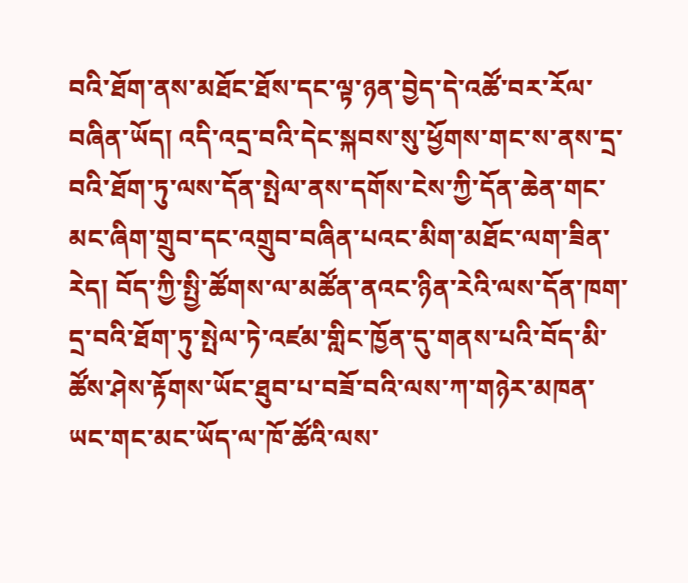བའི་ཐོག་ནས་མཐོང་ཐོས་དང་ལྟ་ཉན་བྱེད་དེ་འཚོ་བར་རོལ་བཞིན་ཡོད། འདི་འདྲ་བའི་དེང་སྐབས་སུ་ཕྱོགས་གང་ས་ནས་དྲ་བའི་ཐོག་ཏུ་ལས་དོན་སྤེལ་ནས་དགོས་ངེས་ཀྱི་དོན་ཆེན་གང་མང་ཞིག་གྲུབ་དང་འགྲུབ་བཞིན་པའང་མིག་མཐོང་ལག་ཟིན་རེད། བོད་ཀྱི་སྤྱི་ཚོགས་ལ་མཚོན་ནའང་ཉིན་རེའི་ལས་དོན་ཁག་དྲ་བའི་ཐོག་ཏུ་སྤེལ་ཏེ་འཛམ་གླིང་ཁྱོན་དུ་གནས་པའི་བོད་མི་ཚོས་ཤེས་རྟོགས་ཡོང་ཐུབ་པ་བཟོ་བའི་ལས་ཀ་གཉེར་མཁན་ཡང་གང་མང་ཡོད་ལ་ཁོ་ཚོའི་ལས་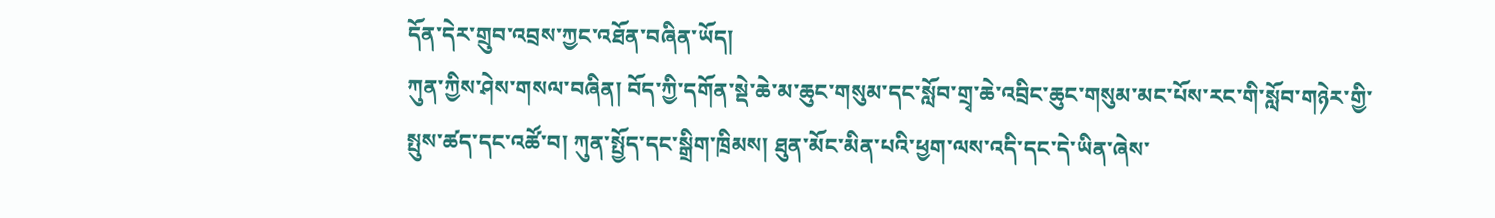དོན་དེར་གྲུབ་འབྲས་ཀྱང་འཐོན་བཞིན་ཡོད།
ཀུན་ཀྱིས་ཤེས་གསལ་བཞིན། བོད་ཀྱི་དགོན་སྡེ་ཆེ་མ་ཆུང་གསུམ་དང་སློབ་གྲྭ་ཆེ་འབྲིང་ཆུང་གསུམ་མང་པོས་རང་གི་སློབ་གཉེར་གྱི་སྤུས་ཚད་དང་འཚོ་བ། ཀུན་སྤྱོད་དང་སྒྲིག་ཁྲིམས། ཐུན་མོང་མིན་པའི་ཕྱག་ལས་འདི་དང་དེ་ཡིན་ཞེས་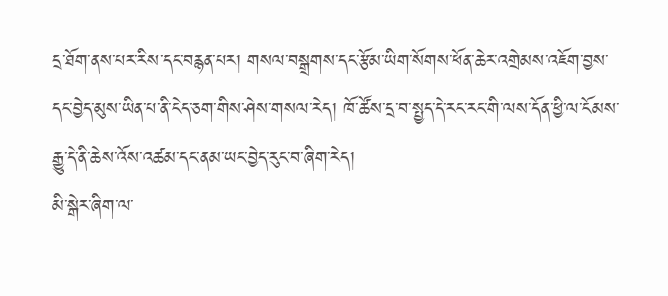དྲ་ཐོག་ནས་པར་རིས་དང་བརྙན་པར། གསལ་བསྒྲགས་དང་རྩོམ་ཡིག་སོགས་ཕོན་ཆེར་འགྲེམས་འཇོག་བྱས་དང་བྱེད་མུས་ཡིན་པ་ནི་ངེད་ཅག་གིས་ཤེས་གསལ་རེད། ཁོ་ཚོས་དྲ་བ་སྤྱད་དེ་རང་རང་གི་ལས་དོན་ཕྱི་ལ་ངོམས་རྒྱུ་དེ་ནི་ཆེས་འོས་འཚམ་དང་ནམ་ཡང་བྱེད་རུང་བ་ཞིག་རེད།
མི་སྒེར་ཞིག་ལ་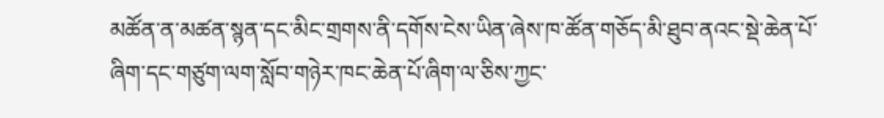མཚོན་ན་མཚན་སྙན་དང་མིང་གྲགས་ནི་དགོས་ངེས་ཡིན་ཞེས་ཁ་ཚོན་གཅོད་མི་ཐུབ་ནའང་སྡེ་ཆེན་པོ་ཞིག་དང་གཙུག་ལག་སློབ་གཉེར་ཁང་ཆེན་པོ་ཞིག་ལ་ཅིས་ཀྱང་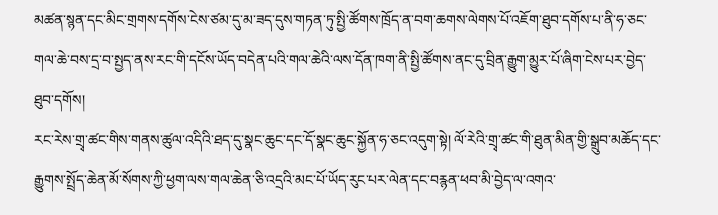མཚན་སྙན་དང་མིང་གྲགས་དགོས་ངེས་ཙམ་དུ་མ་ཟད་དུས་གཏན་ཏུ་སྤྱི་ཚོགས་ཁྲོད་ན་བག་ཆགས་ལེགས་པོ་འཇོག་ཐུབ་དགོས་པ་ནི་ཧ་ཅང་གལ་ཆེ་བས་དྲ་བ་སྤྱད་ནས་རང་གི་དངོས་ཡོད་བདེན་པའི་གལ་ཆེའི་ལས་དོན་ཁག་ནི་སྤྱི་ཚོགས་ནང་དུ་བྲིན་རྒྱུག་མྱུར་པོ་ཞིག་ངེས་པར་བྱེད་ཐུབ་དགོས།
རང་རེས་གྲྭ་ཚང་གིས་གནས་ཚུལ་འདིའི་ཐད་དུ་སྣང་ཆུང་དང་དོ་སྣང་ཆུང་སྐྱོན་ཧ་ཅང་འདུག་སྟེ། ལོ་རེའི་གྲྭ་ཚང་གི་ཐུན་མིན་གྱི་སྒྲུབ་མཆོད་དང་རྒྱུགས་སྤྲོད་ཆེན་མོ་སོགས་ཀྱི་ཕྱག་ལས་གལ་ཆེན་ཅི་འདྲའི་མང་པོ་ཡོད་རུང་པར་ལེན་དང་བརྙན་ཕབ་མི་བྱེད་ལ་འགའ་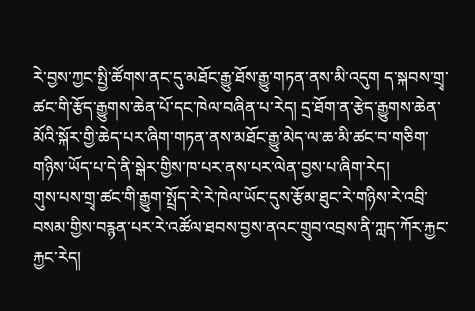རེ་བྱས་ཀྱང་སྤྱི་ཚོགས་ནང་དུ་མཐོང་རྒྱུ་ཐོས་རྒྱུ་གཏན་ནས་མི་འདུག ད་སྐབས་གྲྭ་ཚང་གི་རྩོད་རྒྱུགས་ཆེན་པོ་དང་ཁེལ་བཞིན་པ་རེད། དྲ་ཐོག་ན་རྩེད་རྒྱུགས་ཆེན་མོའི་སྐོར་གྱི་ཆེད་པར་ཞིག་གཏན་ནས་མཐོང་རྒྱུ་མེད་ལ་ཆ་མི་ཚང་བ་གཅིག་གཉིས་ཡོད་པ་དེ་ནི་སྒེར་གྱིས་ཁ་པར་ནས་པར་ལེན་བྱས་པ་ཞིག་རེད།
གུས་པས་གྲྭ་ཚང་གི་རྒྱུག་སྤྲོད་རེ་རེ་ཁེལ་ཡོང་དུས་རྩོམ་ཐུང་རེ་གཉིས་རེ་འབྲི་བསམ་གྱིས་བརྙན་པར་རེ་འཚོལ་ཐབས་བྱས་ནའང་གྲུབ་འབྲས་ནི་ཀླད་ཀོར་རྐྱང་རྐྱང་རེད།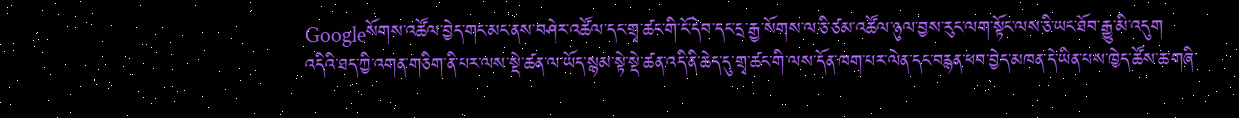Googleསོགས་འཚོལ་བྱེད་གང་མང་ནས་བཤེར་འཚོལ་དང་གྲྭ་ཚང་གི་ངོ་དེབ་དང་དྲ་རྒྱ་སོགས་ལ་ཅི་ཙམ་འཚོལ་ཉུལ་བྱས་རུང་ལག་སྟོང་ལས་ཅི་ཡང་ཐོབ་རྒྱུ་མི་འདུག
འདིའི་ཐད་ཀྱི་འགན་གཅིག་ནི་པར་ལས་སྡེ་ཚན་ལ་ཡོད་སྙམ་སྟེ་སྡེ་ཚན་འདི་ནི་ཆེད་དུ་གྲྭ་ཚང་གི་ལས་དོན་ཁག་པར་ལེན་དང་བརྙན་ཕབ་བྱེད་མཁན་དེ་ཡིན་པས་ཁྱེད་ཚོས་ཆ་གཞི་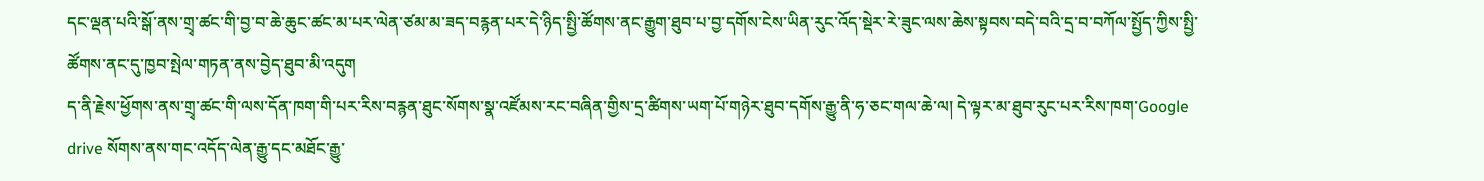དང་ལྡན་པའི་སྒོ་ནས་གྲྭ་ཚང་གི་བྱ་བ་ཆེ་ཆུང་ཚང་མ་པར་ལེན་ཙམ་མ་ཟད་བརྙན་པར་དེ་ཉིད་སྤྱི་ཚོགས་ནང་རྒྱུག་ཐུབ་པ་བྱ་དགོས་ངེས་ཡིན་རུང་འོད་སྡེར་རེ་ཟུང་ལས་ཆེས་སྟབས་བདེ་བའི་དྲ་བ་བཀོལ་སྤྱོད་ཀྱིས་སྤྱི་ཚོགས་ནང་དུ་ཁྱབ་སྤེལ་གཏན་ནས་བྱེད་ཐུབ་མི་འདུག
ད་ནི་རྗེས་ཕྱོགས་ནས་གྲྭ་ཚང་གི་ལས་དོན་ཁག་གི་པར་རིས་བརྙན་ཐུང་སོགས་སྣ་འཛོམས་རང་བཞིན་གྱིས་དྲ་ཚིགས་ཡག་པོ་གཉེར་ཐུབ་དགོས་རྒྱུ་ནི་ཧ་ཅང་གལ་ཆེ་ལ། དེ་ལྟར་མ་ཐུབ་རུང་པར་རིས་ཁག་Google drive སོགས་ནས་གང་འདོད་ལེན་རྒྱུ་དང་མཐོང་རྒྱུ་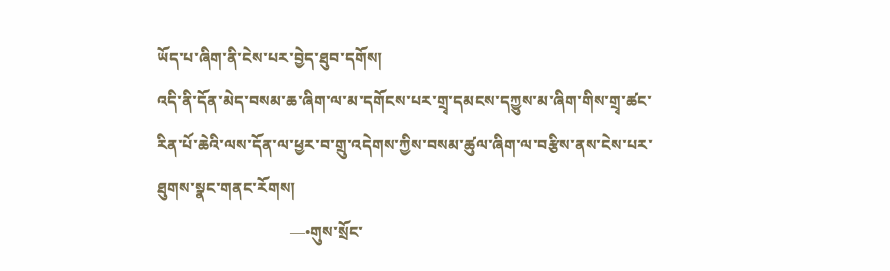ཡོད་པ་ཞིག་ནི་ངེས་པར་བྱེད་ཐུབ་དགོས།
འདི་ནི་དོན་མེད་བསམ་ཆ་ཞིག་ལ་མ་དགོངས་པར་གྲྭ་དམངས་དཀྱུས་མ་ཞིག་གིས་གྲྭ་ཚང་རིན་པོ་ཆེའི་ལས་དོན་ལ་ཕྱར་བ་གྲུ་འདེགས་ཀྱིས་བསམ་ཚུལ་ཞིག་ལ་བརྩིས་ནས་ངེས་པར་ཐུགས་སྣང་གནང་རོགས།
                                  —•གུས་སྲོང་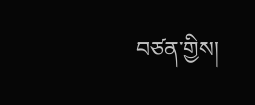བཙན་གྱིས།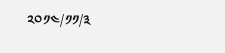༢༠༡༤/༡༡/༣